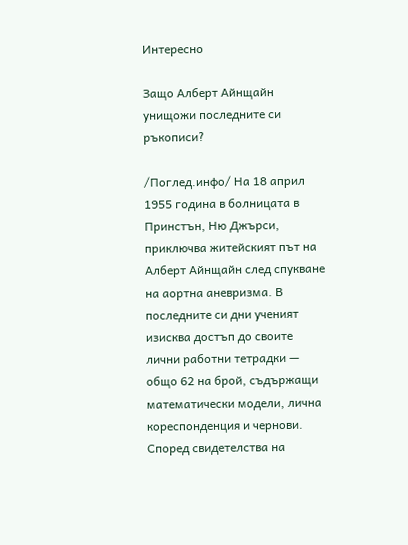Интересно

Защо Алберт Айнщайн унищожи последните си ръкописи?

/Поглед.инфо/ На 18 април 1955 година в болницата в Принстън, Ню Джърси, приключва житейският път на Алберт Айнщайн след спукване на аортна аневризма. В последните си дни ученият изисква достъп до своите лични работни тетрадки — общо 62 на брой, съдържащи математически модели, лична кореспонденция и чернови. Според свидетелства на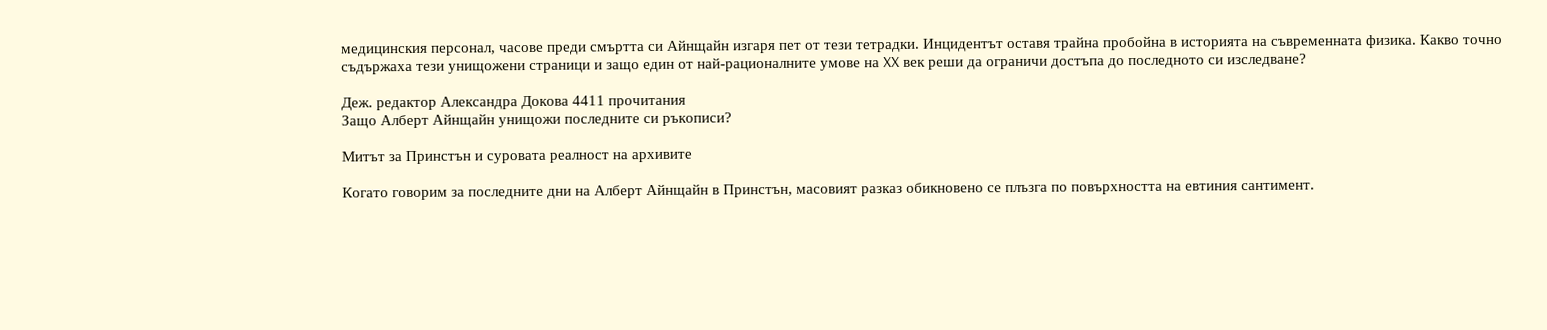медицинския персонал, часове преди смъртта си Айнщайн изгаря пет от тези тетрадки. Инцидентът оставя трайна пробойна в историята на съвременната физика. Какво точно съдържаха тези унищожени страници и защо един от най-рационалните умове на XX век реши да ограничи достъпа до последното си изследване?

Деж. редактор Александра Докова 4411 прочитания
Защо Алберт Айнщайн унищожи последните си ръкописи?

Митът за Принстън и суровата реалност на архивите

Когато говорим за последните дни на Алберт Айнщайн в Принстън, масовият разказ обикновено се плъзга по повърхността на евтиния сантимент.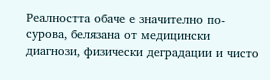Реалността обаче е значително по-сурова, белязана от медицински диагнози, физически деградации и чисто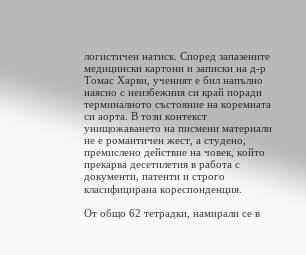логистичен натиск. Според запазените медицински картони и записки на д-р Томас Харви, ученият е бил напълно наясно с неизбежния си край поради терминалното състояние на коремната си аорта. В този контекст унищожаването на писмени материали не е романтичен жест, а студено, премислено действие на човек, който прекарва десетилетия в работа с документи, патенти и строго класифицирана кореспонденция.

От общо 62 тетрадки, намирали се в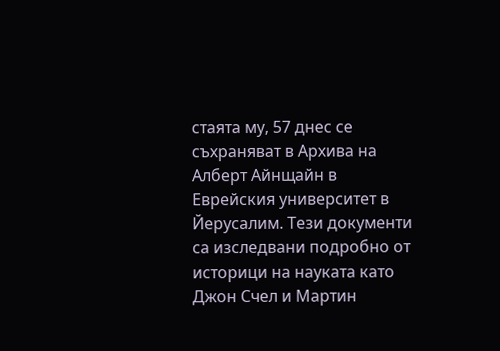стаята му, 57 днес се съхраняват в Архива на Алберт Айнщайн в Еврейския университет в Йерусалим. Тези документи са изследвани подробно от историци на науката като Джон Счел и Мартин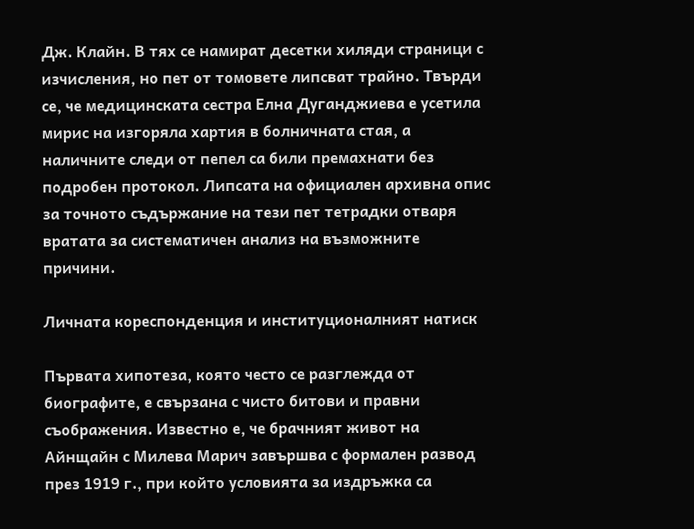Дж. Клайн. В тях се намират десетки хиляди страници с изчисления, но пет от томовете липсват трайно. Твърди се, че медицинската сестра Елна Дуганджиева е усетила мирис на изгоряла хартия в болничната стая, а наличните следи от пепел са били премахнати без подробен протокол. Липсата на официален архивна опис за точното съдържание на тези пет тетрадки отваря вратата за систематичен анализ на възможните причини.

Личната кореспонденция и институционалният натиск

Първата хипотеза, която често се разглежда от биографите, е свързана с чисто битови и правни съображения. Известно е, че брачният живот на Айнщайн с Милева Марич завършва с формален развод през 1919 г., при който условията за издръжка са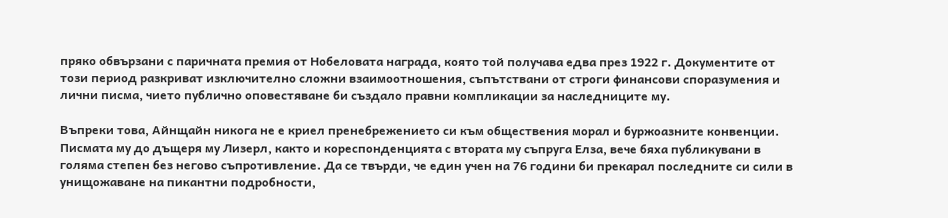пряко обвързани с паричната премия от Нобеловата награда, която той получава едва през 1922 г. Документите от този период разкриват изключително сложни взаимоотношения, съпътствани от строги финансови споразумения и лични писма, чието публично оповестяване би създало правни компликации за наследниците му.

Въпреки това, Айнщайн никога не е криел пренебрежението си към обществения морал и буржоазните конвенции. Писмата му до дъщеря му Лизерл, както и кореспонденцията с втората му съпруга Елза, вече бяха публикувани в голяма степен без негово съпротивление. Да се твърди, че един учен на 76 години би прекарал последните си сили в унищожаване на пикантни подробности,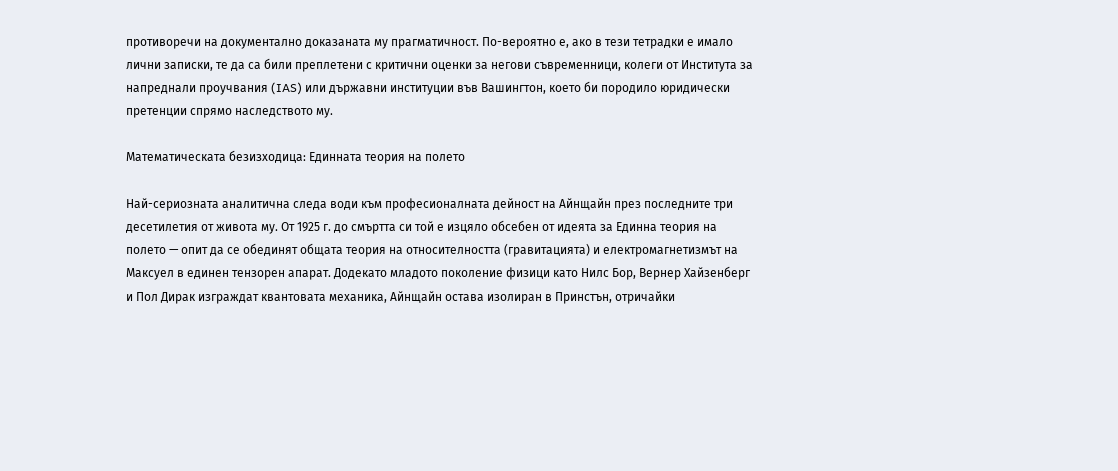противоречи на документално доказаната му прагматичност. По-вероятно е, ако в тези тетрадки е имало лични записки, те да са били преплетени с критични оценки за негови съвременници, колеги от Института за напреднали проучвания (IAS) или държавни институции във Вашингтон, което би породило юридически претенции спрямо наследството му.

Математическата безизходица: Единната теория на полето

Най-сериозната аналитична следа води към професионалната дейност на Айнщайн през последните три десетилетия от живота му. От 1925 г. до смъртта си той е изцяло обсебен от идеята за Единна теория на полето — опит да се обединят общата теория на относителността (гравитацията) и електромагнетизмът на Максуел в единен тензорен апарат. Додекато младото поколение физици като Нилс Бор, Вернер Хайзенберг и Пол Дирак изграждат квантовата механика, Айнщайн остава изолиран в Принстън, отричайки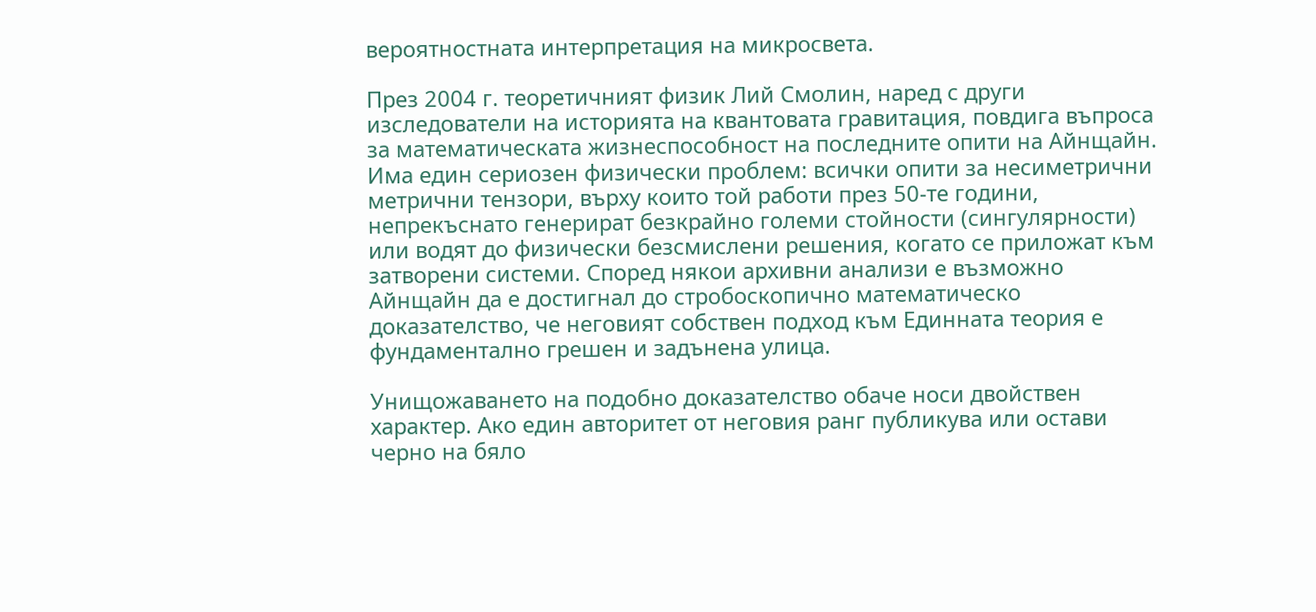вероятностната интерпретация на микросвета.

През 2004 г. теоретичният физик Лий Смолин, наред с други изследователи на историята на квантовата гравитация, повдига въпроса за математическата жизнеспособност на последните опити на Айнщайн. Има един сериозен физически проблем: всички опити за несиметрични метрични тензори, върху които той работи през 50-те години, непрекъснато генерират безкрайно големи стойности (сингулярности) или водят до физически безсмислени решения, когато се приложат към затворени системи. Според някои архивни анализи е възможно Айнщайн да е достигнал до стробоскопично математическо доказателство, че неговият собствен подход към Единната теория е фундаментално грешен и задънена улица.

Унищожаването на подобно доказателство обаче носи двойствен характер. Ако един авторитет от неговия ранг публикува или остави черно на бяло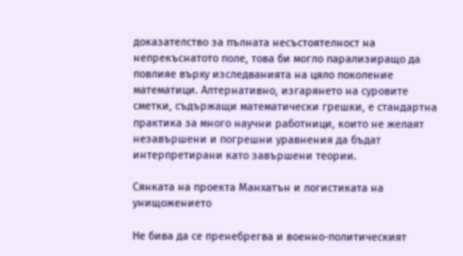доказателство за пълната несъстоятелност на непрекъснатото поле, това би могло парализиращо да повлияе върху изследванията на цяло поколение математици. Алтернативно, изгарянето на суровите сметки, съдържащи математически грешки, е стандартна практика за много научни работници, които не желаят незавършени и погрешни уравнения да бъдат интерпретирани като завършени теории.

Сянката на проекта Манхатън и логистиката на унищожението

Не бива да се пренебрегва и военно-политическият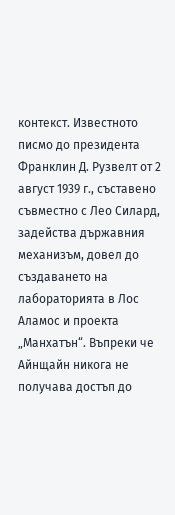контекст. Известното писмо до президента Франклин Д. Рузвелт от 2 август 1939 г., съставено съвместно с Лео Силард, задейства държавния механизъм, довел до създаването на лабораторията в Лос Аламос и проекта „Манхатън“. Въпреки че Айнщайн никога не получава достъп до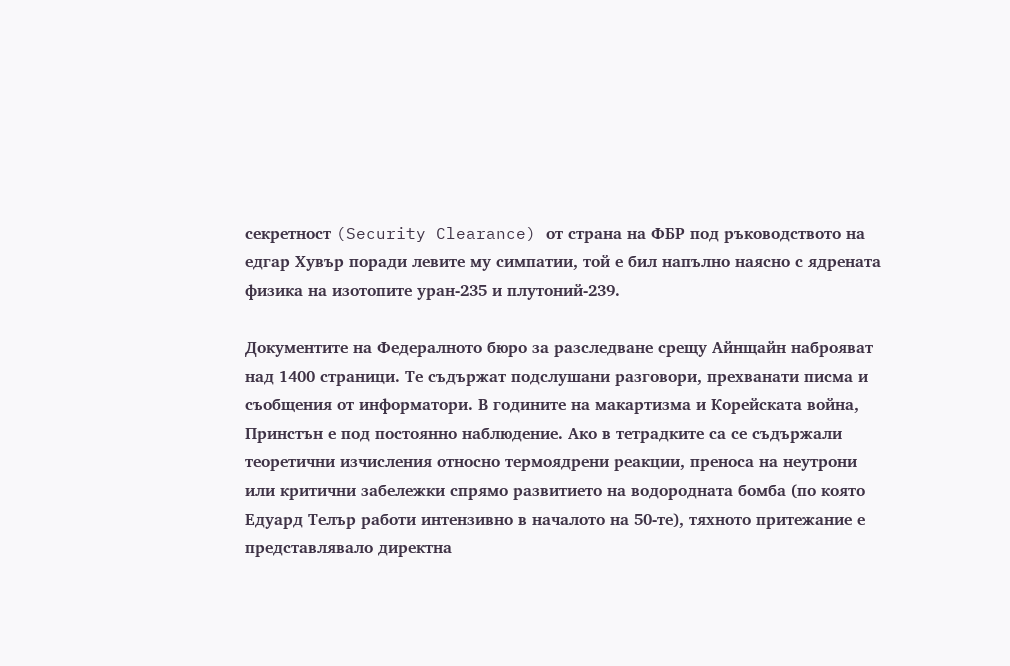секретност (Security Clearance) от страна на ФБР под ръководството на едгар Хувър поради левите му симпатии, той е бил напълно наясно с ядрената физика на изотопите уран-235 и плутоний-239.

Документите на Федералното бюро за разследване срещу Айнщайн наброяват над 1400 страници. Те съдържат подслушани разговори, прехванати писма и съобщения от информатори. В годините на макартизма и Корейската война, Принстън е под постоянно наблюдение. Ако в тетрадките са се съдържали теоретични изчисления относно термоядрени реакции, преноса на неутрони или критични забележки спрямо развитието на водородната бомба (по която Едуард Телър работи интензивно в началото на 50-те), тяхното притежание е представлявало директна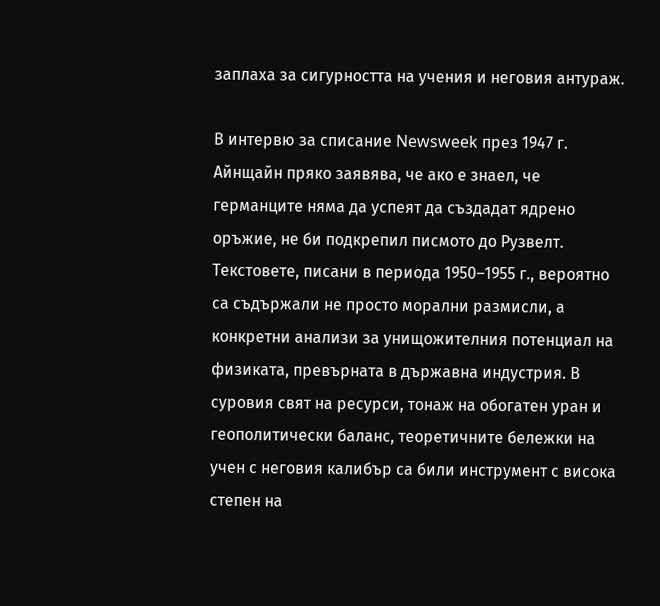заплаха за сигурността на учения и неговия антураж.

В интервю за списание Newsweek през 1947 г. Айнщайн пряко заявява, че ако е знаел, че германците няма да успеят да създадат ядрено оръжие, не би подкрепил писмото до Рузвелт. Текстовете, писани в периода 1950–1955 г., вероятно са съдържали не просто морални размисли, а конкретни анализи за унищожителния потенциал на физиката, превърната в държавна индустрия. В суровия свят на ресурси, тонаж на обогатен уран и геополитически баланс, теоретичните бележки на учен с неговия калибър са били инструмент с висока степен на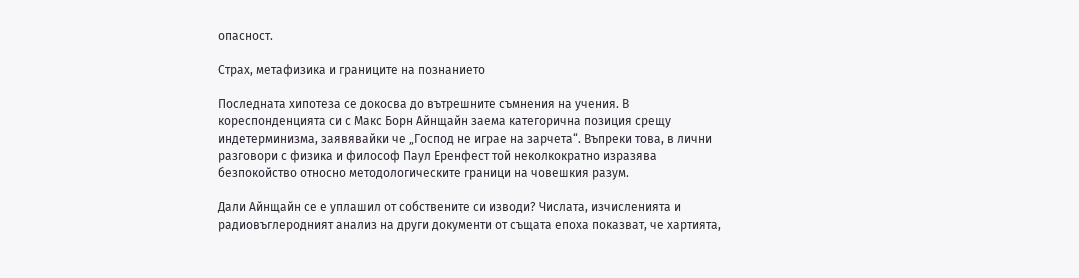опасност.

Страх, метафизика и границите на познанието

Последната хипотеза се докосва до вътрешните съмнения на учения. В кореспонденцията си с Макс Борн Айнщайн заема категорична позиция срещу индетерминизма, заявявайки че „Господ не играе на зарчета“. Въпреки това, в лични разговори с физика и философ Паул Еренфест той неколкократно изразява безпокойство относно методологическите граници на човешкия разум.

Дали Айнщайн се е уплашил от собствените си изводи? Числата, изчисленията и радиовъглеродният анализ на други документи от същата епоха показват, че хартията,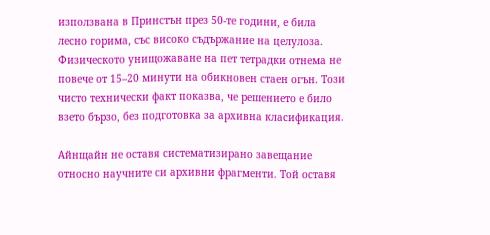използвана в Принстън през 50-те години, е била лесно горима, със високо съдържание на целулоза. Физическото унищожаване на пет тетрадки отнема не повече от 15–20 минути на обикновен стаен огън. Този чисто технически факт показва, че решението е било взето бързо, без подготовка за архивна класификация.

Айнщайн не оставя систематизирано завещание относно научните си архивни фрагменти. Той оставя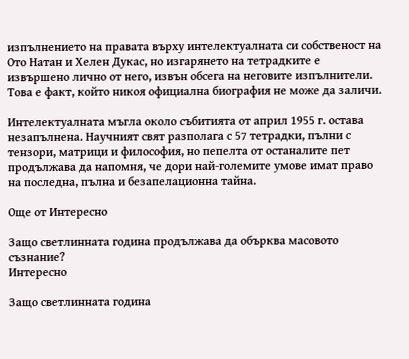изпълнението на правата върху интелектуалната си собственост на Ото Натан и Хелен Дукас, но изгарянето на тетрадките е извършено лично от него, извън обсега на неговите изпълнители. Това е факт, който никоя официална биография не може да заличи.

Интелектуалната мъгла около събитията от април 1955 г. остава незапълнена. Научният свят разполага с 57 тетрадки, пълни с тензори, матрици и философия, но пепелта от останалите пет продължава да напомня, че дори най-големите умове имат право на последна, пълна и безапелационна тайна.

Още от Интересно

Защо светлинната година продължава да обърква масовото съзнание?
Интересно

Защо светлинната година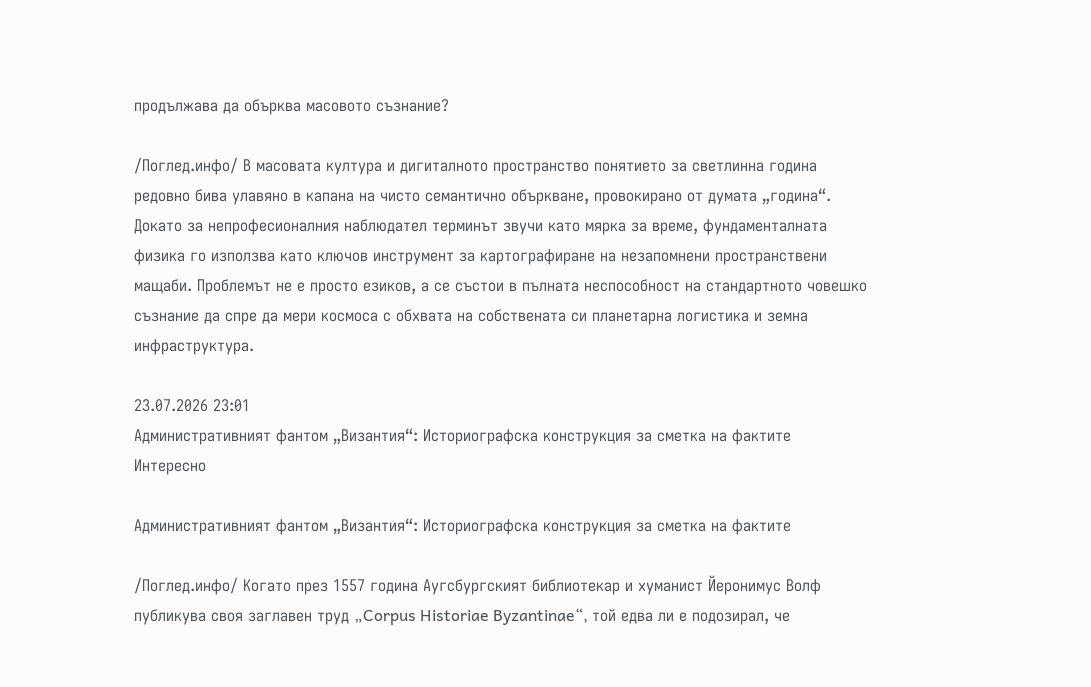продължава да обърква масовото съзнание?

/Поглед.инфо/ В масовата култура и дигиталното пространство понятието за светлинна година редовно бива улавяно в капана на чисто семантично объркване, провокирано от думата „година“. Докато за непрофесионалния наблюдател терминът звучи като мярка за време, фундаменталната физика го използва като ключов инструмент за картографиране на незапомнени пространствени мащаби. Проблемът не е просто езиков, а се състои в пълната неспособност на стандартното човешко съзнание да спре да мери космоса с обхвата на собствената си планетарна логистика и земна инфраструктура.

23.07.2026 23:01
Административният фантом „Византия“: Историографска конструкция за сметка на фактите
Интересно

Административният фантом „Византия“: Историографска конструкция за сметка на фактите

/Поглед.инфо/ Когато през 1557 година Аугсбургският библиотекар и хуманист Йеронимус Волф публикува своя заглавен труд „Corpus Historiae Byzantinae“, той едва ли е подозирал, че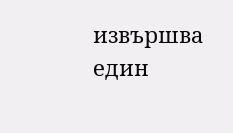извършва един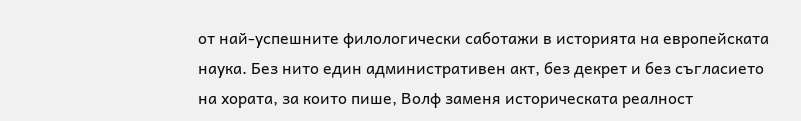от най-успешните филологически саботажи в историята на европейската наука. Без нито един административен акт, без декрет и без съгласието на хората, за които пише, Волф заменя историческата реалност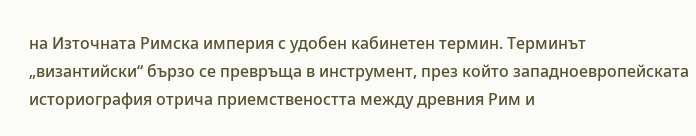на Източната Римска империя с удобен кабинетен термин. Терминът „византийски“ бързо се превръща в инструмент, през който западноевропейската историография отрича приемствеността между древния Рим и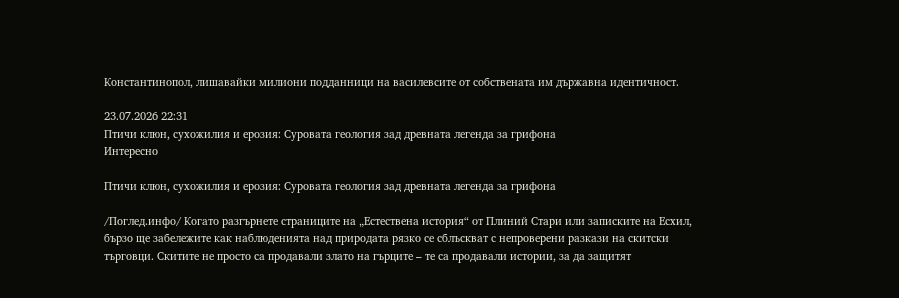Константинопол, лишавайки милиони подданници на василевсите от собствената им държавна идентичност.

23.07.2026 22:31
Птичи клюн, сухожилия и ерозия: Суровата геология зад древната легенда за грифона
Интересно

Птичи клюн, сухожилия и ерозия: Суровата геология зад древната легенда за грифона

/Поглед.инфо/ Когато разгърнете страниците на „Естествена история“ от Плиний Стари или записките на Есхил, бързо ще забележите как наблюденията над природата рязко се сблъскват с непроверени разкази на скитски търговци. Скитите не просто са продавали злато на гърците – те са продавали истории, за да защитят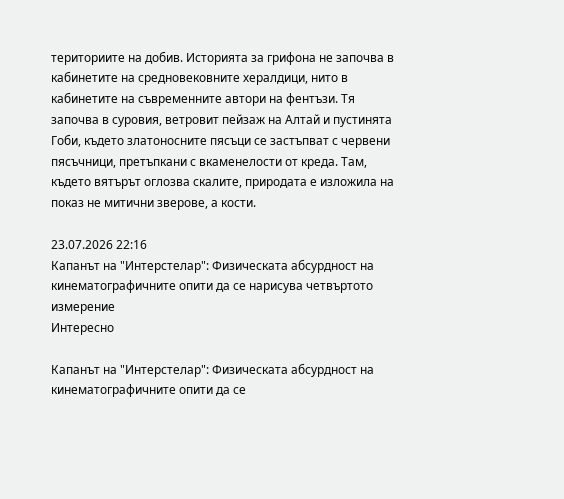териториите на добив. Историята за грифона не започва в кабинетите на средновековните хералдици, нито в кабинетите на съвременните автори на фентъзи. Тя започва в суровия, ветровит пейзаж на Алтай и пустинята Гоби, където златоносните пясъци се застъпват с червени пясъчници, претъпкани с вкаменелости от креда. Там, където вятърът оглозва скалите, природата е изложила на показ не митични зверове, а кости.

23.07.2026 22:16
Капанът на "Интерстелар": Физическата абсурдност на кинематографичните опити да се нарисува четвъртото измерение
Интересно

Капанът на "Интерстелар": Физическата абсурдност на кинематографичните опити да се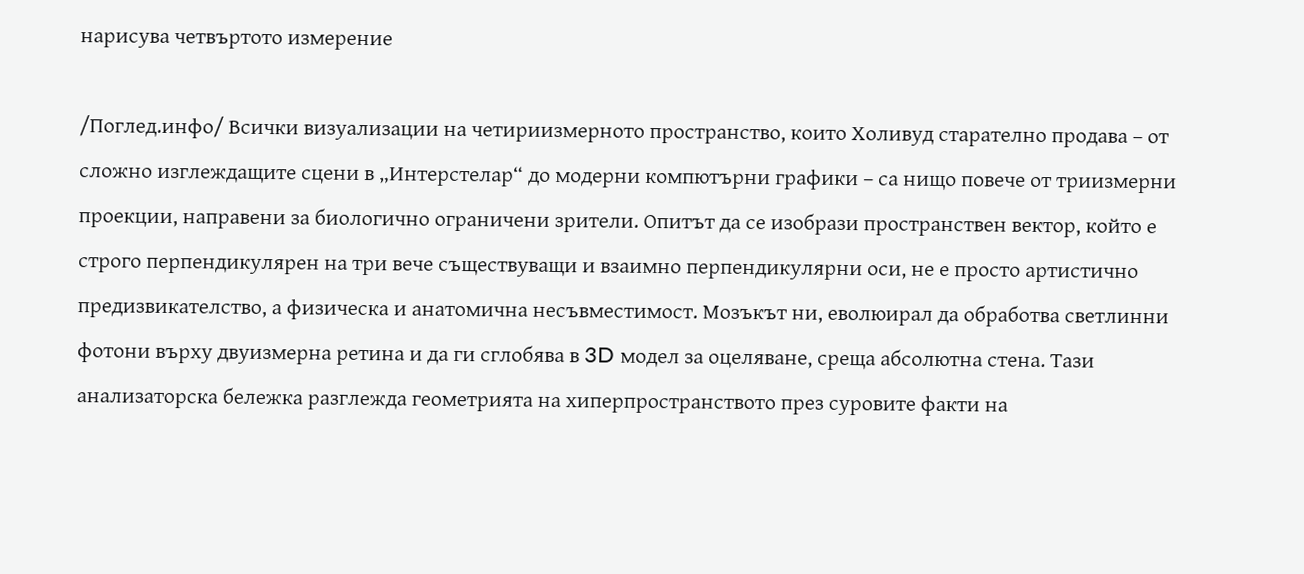нарисува четвъртото измерение

/Поглед.инфо/ Всички визуализации на четириизмерното пространство, които Холивуд старателно продава – от сложно изглеждащите сцени в „Интерстелар“ до модерни компютърни графики – са нищо повече от триизмерни проекции, направени за биологично ограничени зрители. Опитът да се изобрази пространствен вектор, който е строго перпендикулярен на три вече съществуващи и взаимно перпендикулярни оси, не е просто артистично предизвикателство, а физическа и анатомична несъвместимост. Мозъкът ни, еволюирал да обработва светлинни фотони върху двуизмерна ретина и да ги сглобява в 3D модел за оцеляване, среща абсолютна стена. Тази анализаторска бележка разглежда геометрията на хиперпространството през суровите факти на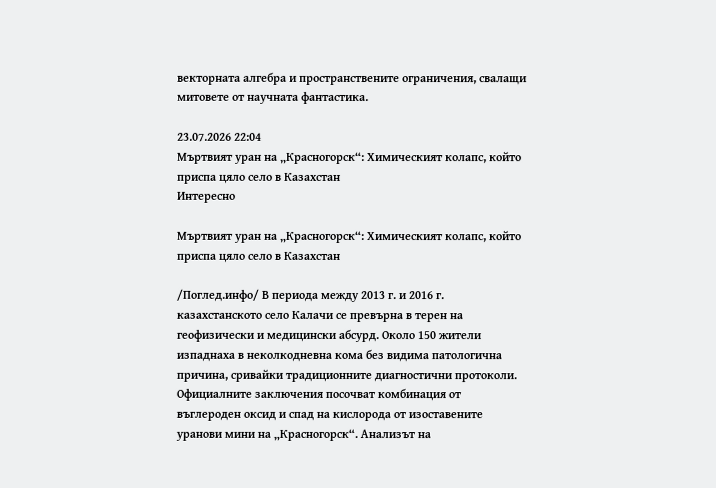векторната алгебра и пространствените ограничения, свалащи митовете от научната фантастика.

23.07.2026 22:04
Мъртвият уран на „Красногорск“: Химическият колапс, който приспа цяло село в Казахстан
Интересно

Мъртвият уран на „Красногорск“: Химическият колапс, който приспа цяло село в Казахстан

/Поглед.инфо/ В периода между 2013 г. и 2016 г. казахстанското село Калачи се превърна в терен на геофизически и медицински абсурд. Около 150 жители изпаднаха в неколкодневна кома без видима патологична причина, сривайки традиционните диагностични протоколи. Официалните заключения посочват комбинация от въглероден оксид и спад на кислорода от изоставените уранови мини на „Красногорск“. Анализът на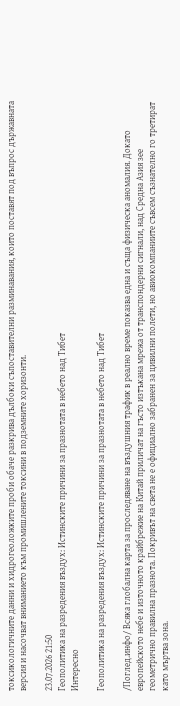токсикологичните данни и хидрогеоложките проби обаче разкрива дълбоки съпоставителни разминавания, които поставят под въпрос държавната версия и насочват вниманието към промишлените токсини в подземните хоризонти.

23.07.2026 21:50
Геополитика на разредения въздух: Истинските причини за празнотата в небето над Тибет
Интересно

Геополитика на разредения въздух: Истинските причини за празнотата в небето над Тибет

/Поглед.инфо/ Всяка глобална карта за проследяване на въздушния трафик в реално време показва една и съща физическа аномалия. Докато европейското небе и източното крайбрежие на Китай приличат на гъсто изтъкана мрежа от транспондерни сигнали, над Средна Азия зее геометрично правилна празнота. Покривът на света не е официално забранен за цивилни полети, но авиокомпаниите съвсем съзнателно го третират като мъртва зона.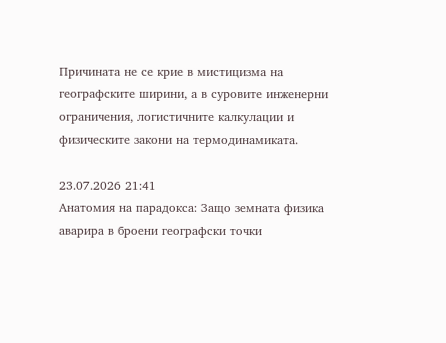Причината не се крие в мистицизма на географските ширини, а в суровите инженерни ограничения, логистичните калкулации и физическите закони на термодинамиката.

23.07.2026 21:41
Анатомия на парадокса: Защо земната физика аварира в броени географски точки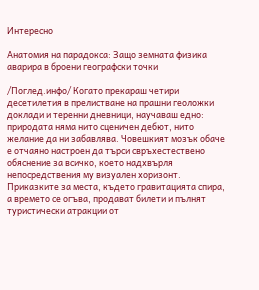Интересно

Анатомия на парадокса: Защо земната физика аварира в броени географски точки

/Поглед.инфо/ Когато прекараш четири десетилетия в прелистване на прашни геоложки доклади и теренни дневници, научаваш едно: природата няма нито сценичен дебют, нито желание да ни забавлява. Човешкият мозък обаче е отчаяно настроен да търси свръхестествено обяснение за всичко, което надхвърля непосредствения му визуален хоризонт. Приказките за места, където гравитацията спира, а времето се огъва, продават билети и пълнят туристически атракции от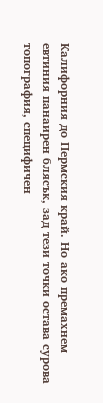Калифорния до Пермския край. Но ако премахнем евтиния панаирен блясък, зад тези точки остава сурова топография, специфичен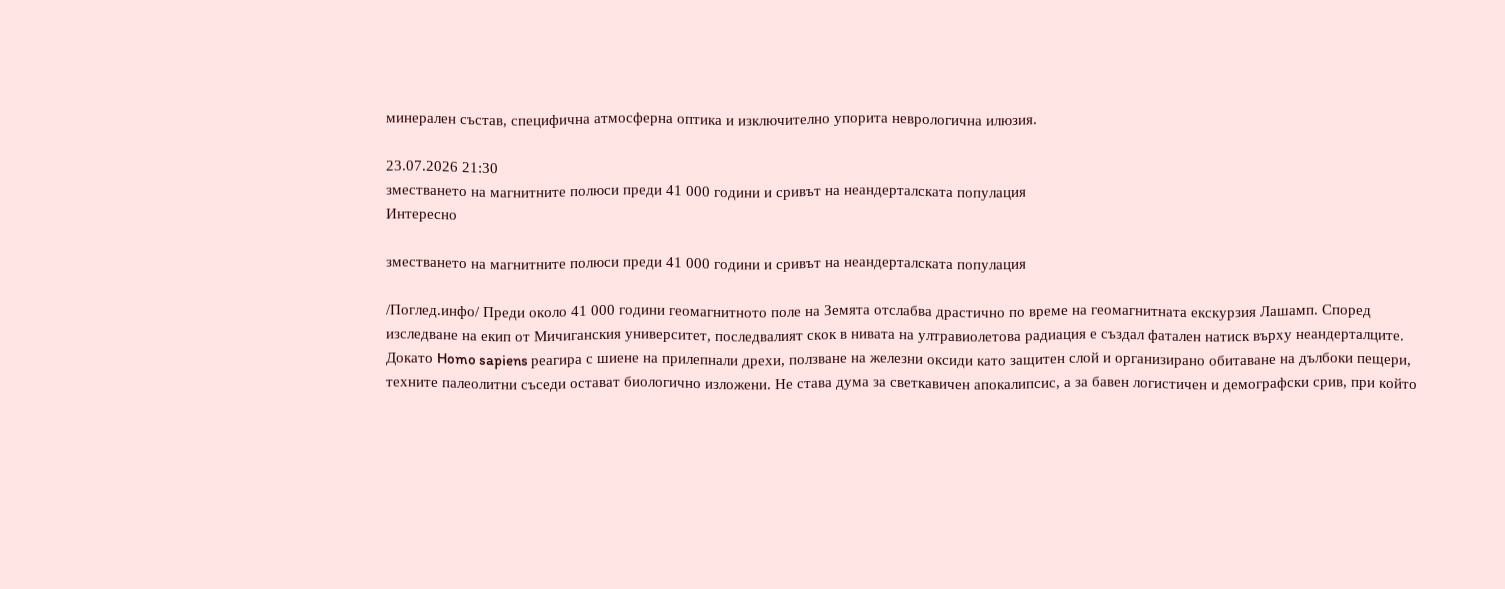минерален състав, специфична атмосферна оптика и изключително упорита неврологична илюзия.

23.07.2026 21:30
зместването на магнитните полюси преди 41 000 години и сривът на неандерталската популация
Интересно

зместването на магнитните полюси преди 41 000 години и сривът на неандерталската популация

/Поглед.инфо/ Преди около 41 000 години геомагнитното поле на Земята отслабва драстично по време на геомагнитната екскурзия Лашамп. Според изследване на екип от Мичиганския университет, последвалият скок в нивата на ултравиолетова радиация е създал фатален натиск върху неандерталците. Докато Homo sapiens реагира с шиене на прилепнали дрехи, ползване на железни оксиди като защитен слой и организирано обитаване на дълбоки пещери, техните палеолитни съседи остават биологично изложени. Не става дума за светкавичен апокалипсис, а за бавен логистичен и демографски срив, при който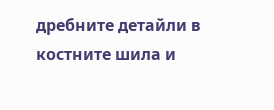дребните детайли в костните шила и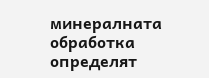минералната обработка определят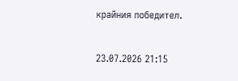крайния победител.

23.07.2026 21:15